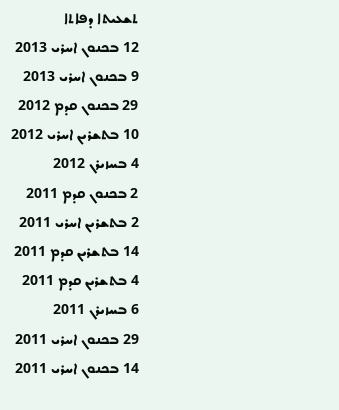ܬܫܥܝܬܐ ܕܦܐܬܐ
12 ܒܟܢܘܢ ܐܚܪܝ 2013
9 ܒܟܢܘܢ ܐܚܪܝ 2013
29 ܒܟܢܘܢ ܩܕܡ 2012
10 ܒܬܫܪܝܢ ܐܚܪܝ 2012
4 ܒܚܙܝܪܢ 2012
2 ܒܟܢܘܢ ܩܕܡ 2011
2 ܒܬܫܪܝܢ ܐܚܪܝ 2011
14 ܒܬܫܪܝܢ ܩܕܡ 2011
4 ܒܬܫܪܝܢ ܩܕܡ 2011
6 ܒܚܙܝܪܢ 2011
29 ܒܟܢܘܢ ܐܚܪܝ 2011
14 ܒܟܢܘܢ ܐܚܪܝ 2011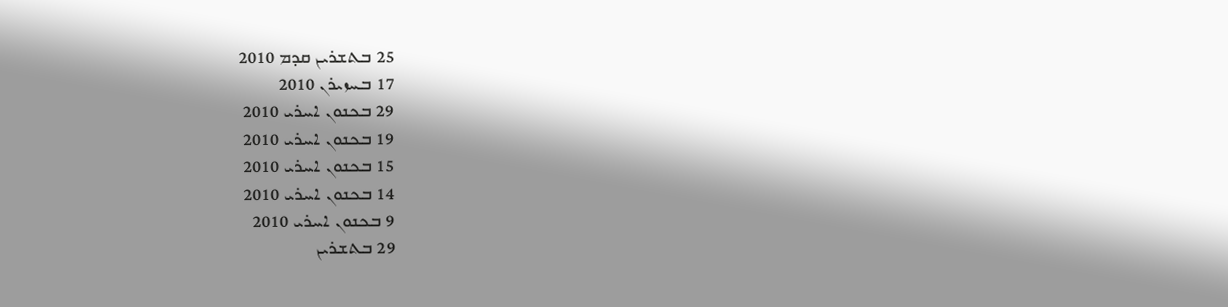25 ܒܬܫܪܝܢ ܩܕܡ 2010
17 ܒܚܙܝܪܢ 2010
29 ܒܟܢܘܢ ܐܚܪܝ 2010
19 ܒܟܢܘܢ ܐܚܪܝ 2010
15 ܒܟܢܘܢ ܐܚܪܝ 2010
14 ܒܟܢܘܢ ܐܚܪܝ 2010
9 ܒܟܢܘܢ ܐܚܪܝ 2010
29 ܒܬܫܪܝܢ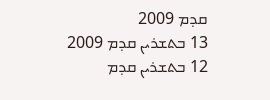ܩܕܡ 2009
13 ܒܬܫܪܝܢ ܩܕܡ 2009
12 ܒܬܫܪܝܢ ܩܕܡ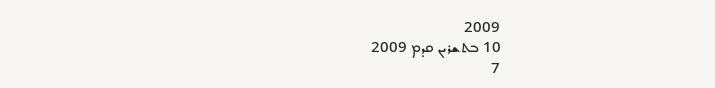2009
10 ܒܬܫܪܝܢ ܩܕܡ 2009
7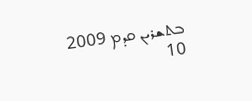ܒܬܫܪܝܢ ܩܕܡ 2009
10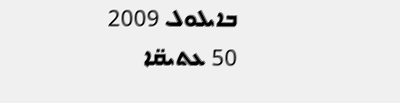ܒܐܝܠܘܠ 2009
50 ܥܬܝܩ̈ܐ